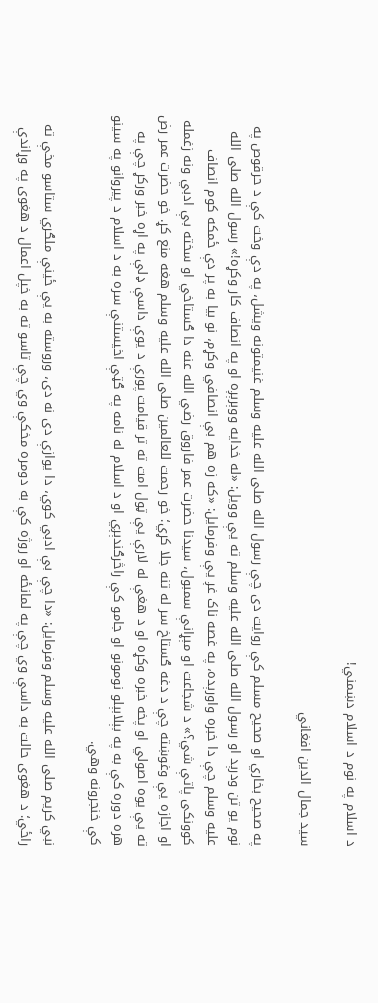د اسلام په نوم د اسلام دښمني!

سید جمال الدین افغاني

په صحیح بخاري او صحیح مسلم کې روایت دی چې رسول الله صلی الله علیه وسلم غنیمتونه ویشل، په دې وخت کې د حرقوص په نوم یو تن ودرېد او رسول الله صلی الله علیه وسلم ته یې وویل: «له خدایه ووېرېږه او په انصاف کار وکړه!» رسول الله صلی الله علیه وسلم چې دا خبره واورېده، په غصه ناک غږ یې وفرمایل: «که زه هم بې انصافي وکړم، نو بیا به پر دې ځمکه کوم انصاف کوونکی پاتې شي؟» د شجاعت او مېړانې سمبول، سیدنا حضرت عمر فاروق رضي الله عنه دا ګستاخي او سخته بې ادبي ونه زغمله او اجازه یې وغوښته چې د دغه ګستاخ سر له تنه جلا کړي؛ خو رحمت للعالمین صلی الله علیه وسلم هغه منع کړ. خو حضرت عمر رض ته یې یوه اصولي او پخه خبره وکړه او د هغې له لارې یې ټول امت ته تر قیامت پورې د یوې داسې ډلې په اړه خبر ورکړ چې په هره دوره کې به په بېلابېلو نومونو او جامو کې راڅرګندېږي او د اسلام له نامه په ګټې اخیستنې سره به د اسلام د پیروانو په سینو کې خنجرونه وهي.

نبي کریم صلی الله علیه وسلم وفرمایل: «دا چې بې ادبي کوي، دا یوازې دی نه دی، وروسته به یې ځینې ملګري ستاسو مخې ته راځي؛ د هغوی حالت به داسې وي چې په لمانځه او روژه کې به دومره مخکې وي چې تاسو ته به خپل اعمال د هغوی په وړاندې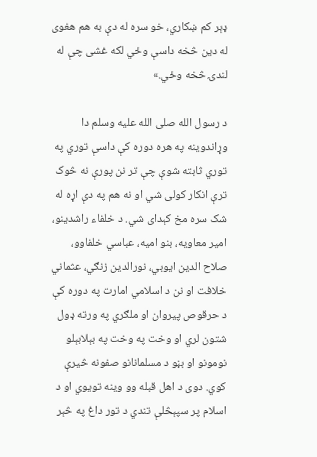ډېر کم ښکاري، خو سره له دې به هم هغوی له دین څخه داسې وځي لکه غشی چې له لندۍ څخه وځي.»

د رسول الله صلی الله علیه وسلم دا وړاندوینه په هره دوره کې داسې توري په توري ثابته شوې چې تر نن پورې نه څوک ترې انکار کولی شي او نه هم په دې اړه له شک سره مخ کېدای شي. د خلفاء راشدینو، امیر معاویه، بنو امیه، عباسي خلفاوو، صلاح الدین ایوبي، نورالدین زنګي، عثماني خلافت او نن د اسلامي امارت په دوره کې د حرقوص پیروان او ملګري په ورته ډول شتون لري او وخت په وخت په بېلابېلو نومونو او بڼو د مسلمانانو صفونه څیرې کوي. دوی د اهل قبله وو وینه تویوي او د اسلام پر سپېڅلې تندي د تور داغ په څېر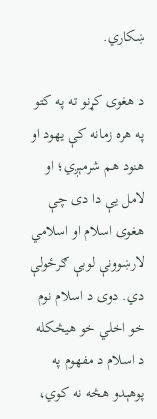ښکاري.

د هغوی کړنو ته په کتو په هره زمانه کې یهود او هنود هم شرمېږي؛ او لامل یې دا دی چې هغوی اسلام او اسلامي لارښوونې لوبې ګرځولې دي. دوی د اسلام نوم خو اخلي خو هیڅکله د اسلام د مفهوم په پوهېدو هڅه نه کوي،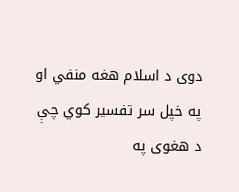دوی د اسلام هغه منفي او په خپل سر تفسیر کوي چې د هغوی په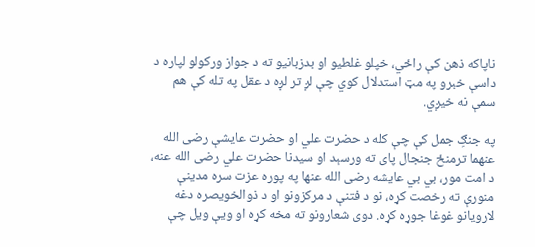ناپاکه ذهن کې راځي، خپلو غلطیو او بدزبانیو ته د جواز ورکولو لپاره د داسې خبرو په مټ استدلال کوي چې لږ تر لږه د عقل په تله کې هم سمې نه خيږي.

په جنګِ جمل کې چې کله د حضرت علي او حضرت عایشې رضی الله عنهما ترمنځ جنجال پای ته ورسېد او سیدنا حضرت علي رضی الله عنه، د امت مور، بي بي عایشه رضی الله عنها په پوره عزت سره مدینې منورې ته رخصت کړه، نو د فتنې د مرکزونو او د ذوالخویصره دغه لارویانو غوغا جوړه کړه. دوی شعارونو ته مخه کړه او ویې ویل چې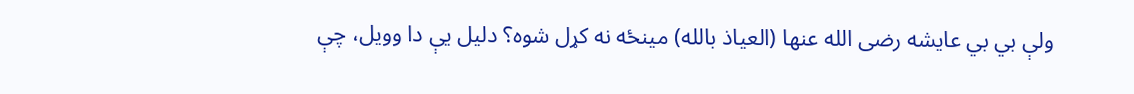ولې بي بي عایشه رضی الله عنها (العیاذ بالله) مینځه نه کړل شوه؟ دلیل یې دا وویل، چې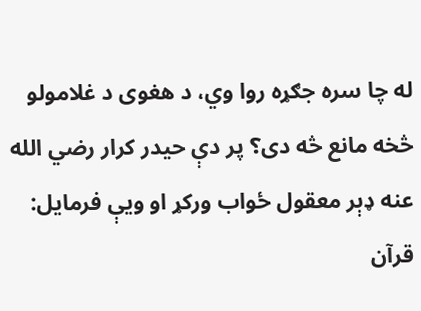له چا سره جګړه روا وي، د هغوی د غلامولو څخه مانع څه دی؟ پر دې حیدر کرار رضي الله عنه ډېر معقول ځواب ورکړ او ویې فرمایل: قرآن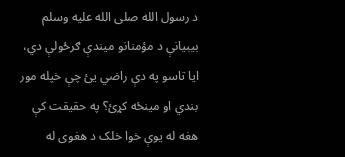د رسول الله صلی الله علیه وسلم بیبیانې د مؤمنانو میندې ګرځولې دي، ایا تاسو په دې راضي یئ چې خپله مور بندي او مینځه کړئ؟ په حقیقت کې هغه له یوې خوا خلک د هغوی له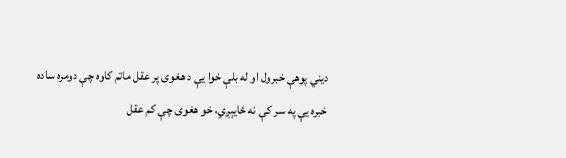دیني پوهې خبرول او له بلې خوا یې د هغوی پر عقل ماتم کاوه چې دومره ساده خبره یې په سر کې نه ځایېږي، خو هغوی چې کم عقل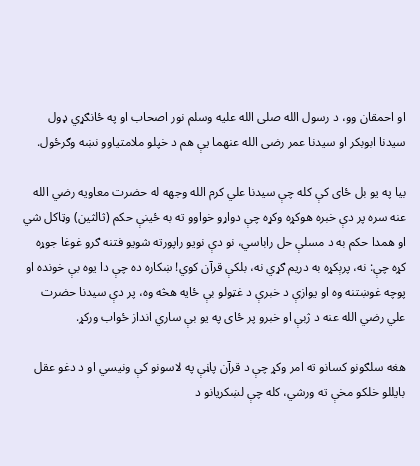او احمقان وو، د رسول الله صلی الله علیه وسلم نور اصحاب او په ځانګړي ډول سیدنا ابوبکر او سیدنا عمر رضی الله عنهما یې هم د خپلو ملامتیاوو نښه وګرځول.

بیا په یو بل ځای کې کله چې سیدنا علي کرم الله وجهه له حضرت معاویه رضي الله عنه سره پر دې خبره هوکړه وکړه چې دواړو خواوو ته به ځینې حکم (ثالثین) وټاکل شي او همدا حکم به د مسلې حل راباسي، نو دې نویو راپورته شویو فتنه ګرو غوغا جوړه کړه چې: نه، پرېکړه به دریم ګړي نه، بلکې قرآن کوي! ښکاره ده چې دا یوه بې خونده او پوچه غوښتنه وه او یوازې د خبرې د غټولو بې ځایه هڅه وه، پر دې سیدنا حضرت علي رضي الله عنه د ژبې او خبرو پر ځای په یو بې ساري انداز ځواب ورکړ.

هغه سلګونو کسانو ته امر وکړ چې د قرآن پاڼې په لاسونو کې ونیسي او د دغو عقل بايللو خلکو مخې ته ورشي، کله چې لښکریانو د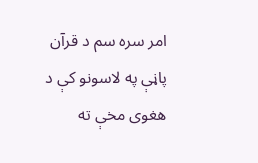امر سره سم د قرآن پاڼې په لاسونو کې د هغوی مخې ته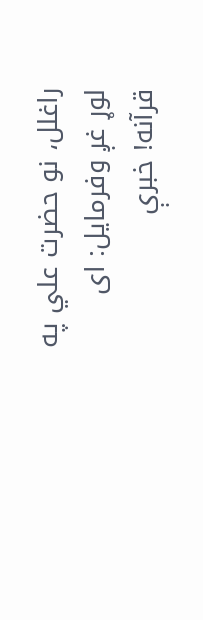راغلل، نو حضرت علي په لوړ غږ وفرمایل: ای قرآنه! خبرې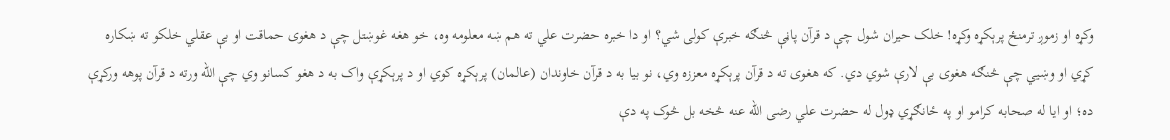وکړه او زموږ ترمنځ پرېکړه وکړه! خلک حیران شول چې د قرآن پاڼې څنګه خبرې کولی شي؟ او دا خبره حضرت علي ته هم ښه معلومه وه، خو هغه غوښتل چې د هغوی حماقت او بې عقلي خلکو ته ښکاره کړي او وښيي چې څنګه هغوی بې لارې شوي دي. که هغوی ته د قرآن پرېکړه معززه وي، نو بیا به د قرآن خاوندان (عالمان) پرېکړه کوي او د پرېکړې واک به د هغو کسانو وي چې الله ورته د قرآن پوهه ورکړې ده؛ او ایا له صحابه کرامو او په ځانګړي ډول له حضرت علي رضی الله عنه څخه بل څوک په دې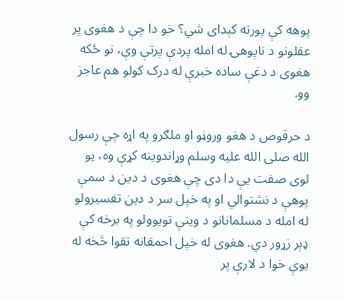پوهه کې پورته کېدای شي؟ خو دا چې د هغوی پر عقلونو د ناپوهۍ له امله پردې پرتې وې، نو ځکه هغوی د دغې ساده خبرې له درک کولو هم عاجز وو.

د حرقوص د هغو وروڼو او ملګرو په اړه چې رسول الله صلی الله علیه وسلم وړاندوینه کړې وه، یو لوی صفت یې دا دی چې هغوی د دین د سمې پوهې د نشتوالي او په خپل سر د دین تفسیرولو له امله د مسلمانانو د وینې تویوولو په برخه کې ډېر زړور دي. هغوی له خپل احمقانه تقوا څخه له یوې خوا د لارې پر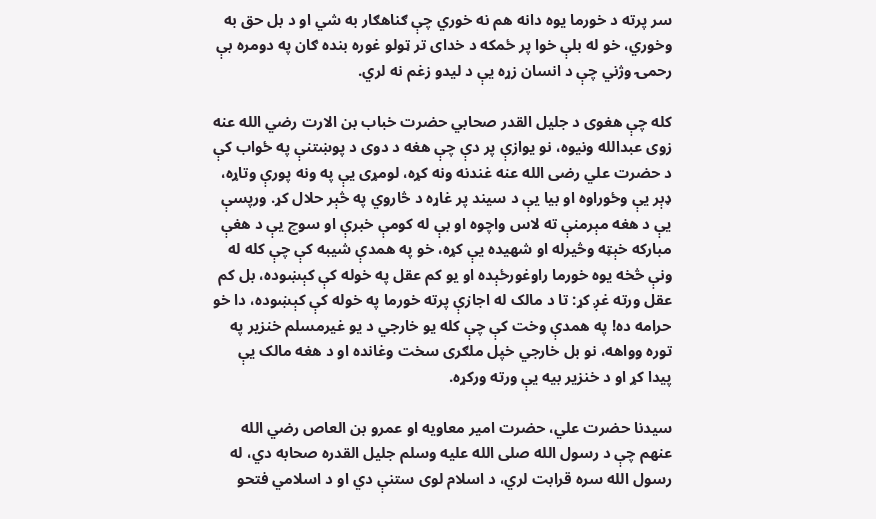سر پرته د خورما یوه دانه هم نه خوري چې ګناهګار به شي او د بل حق به وخوري، خو له بلې خوا پر ځمکه د خدای تر ټولو غوره بنده ګان په دومره بې رحمۍ وژني چې د انسان زړه یې د لیدو زغم نه لري.

کله چې هغوی د جلیل القدر صحابي حضرت خباب بن الارت رضي الله عنه زوی عبدالله ونیوه، نو یوازې پر دې چې هغه د دوی د پوښتنې په ځواب کې د حضرت علي رضی الله عنه غندنه ونه کړه، لومړی یې په ونه پورې وتاړه، ډېر یې وځوراوه او بیا یې د سیند پر غاړه د څاروي په څېر حلال کړ. ورپسې یې د هغه مېرمنې ته لاس واچوه او بې له کومې خبرې او سوچ یې د هغې مبارکه خېټه وڅیرله او شهیده یې کړه، خو په همدې شیبه کې چې کله له ونې څخه یوه خورما راوغورځېده او یو کم عقل په خوله کې کېښوده، بل کم عقل ورته غږ کړ: تا د مالک له اجازې پرته خورما په خوله کې کېښوده، دا خو حرامه ده! په همدې وخت کې چې کله یو خارجي د یو غیرمسلم خنزیر په توره وواهه، نو بل خارجي خپل ملګری سخت وغانده او د هغه مالک یې پیدا کړ او د خنزیر بیه یې ورته ورکړه.

سیدنا حضرت علي، حضرت امیر معاویه او عمرو بن العاص رضي الله عنهم چې د رسول الله صلی الله علیه وسلم جلیل القدره صحابه دي، له رسول الله سره قرابت لري، د اسلام لوی ستنې دي او د اسلامي فتحو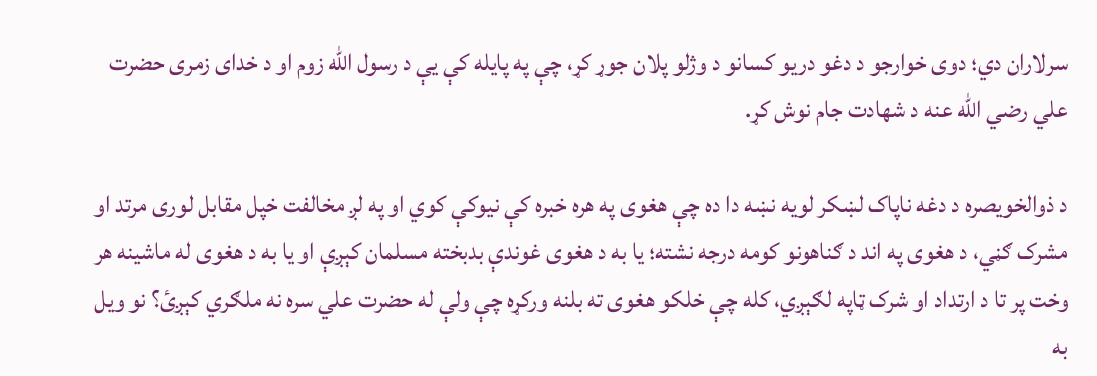سرلاران دي؛ دوی خوارجو د دغو دریو کسانو د وژلو پلان جوړ کړ، چې په پایله کې یې د رسول الله زوم او د خدای زمری حضرت علي رضي الله عنه د شهادت جام نوش کړ.

د ذوالخویصره د دغه ناپاک لښکر لویه نښه دا ده چې هغوی په هره خبره کې نیوکې کوي او په لږ مخالفت خپل مقابل لوری مرتد او مشرک ګڼي، د هغوی په اند د ګناهونو کومه درجه نشته؛ یا به د هغوی غوندې بدبخته مسلمان کېږې او یا به د هغوی له ماشینه هر وخت پر تا د ارتداد او شرک ټاپه لګېږي، کله چې خلکو هغوی ته بلنه ورکړه چې ولې له حضرت علي سره نه ملګري کېږئ؟ نو ویل به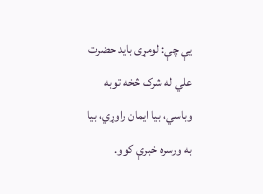یې چې: لومړی باید حضرت علي له شرک څخه توبه وباسي، بیا ایمان راوړي، بیا به ورسره خبرې کوو.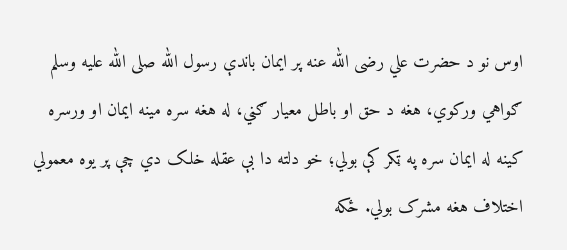اوس نو د حضرت علي رضی الله عنه پر ایمان باندې رسول الله صلی الله علیه وسلم ګواهي ورکوي، هغه د حق او باطل معیار ګڼي، له هغه سره مینه ایمان او ورسره کینه له ایمان سره په ټکر کې بولي؛ خو دلته دا بې عقله خلک دي چې پر یوه معمولي اختلاف هغه مشرک بولي. ځکه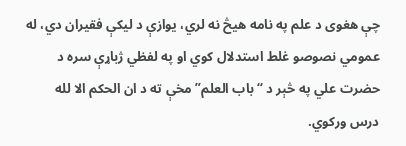چې هغوی د علم په نامه هیڅ نه لري، یوازې د لیکې فقیران دي، له عمومي نصوصو غلط استدلال کوي او په لفظي ژباړې سره د حضرت علي په څېر د “باب العلم” مخې ته د ان الحکم الا لله درس ورکوي.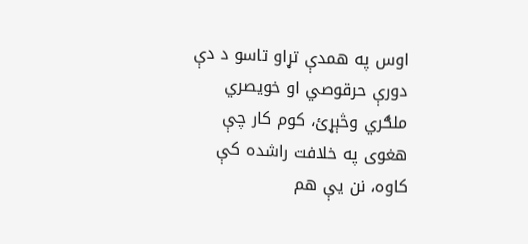اوس په همدې تړاو تاسو د دې دورې حرقوصي او خویصري ملګري وڅېړئ، کوم کار چې هغوی په خلافت راشدہ کې کاوه، نن یې هم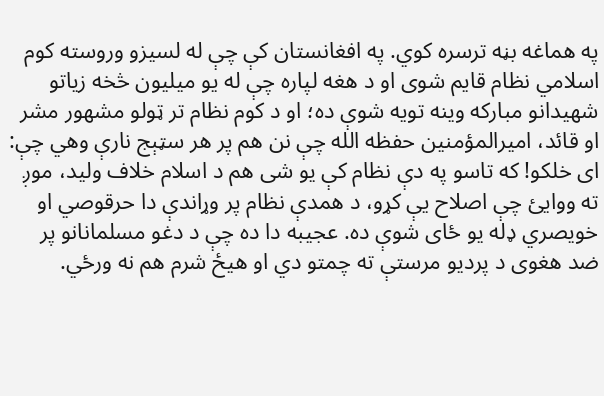په هماغه بڼه ترسره کوي. په افغانستان کې چې له لسیزو وروسته کوم اسلامي نظام قایم شوی او د هغه لپاره چې له یو میلیون څخه زیاتو شهیدانو مبارکه وینه تویه شوې ده؛ او د کوم نظام تر ټولو مشهور مشر او قائد، امیرالمؤمنین حفظه الله چې نن هم پر هر سټېج نارې وهي چې: ای خلکو! که تاسو په دې نظام کې یو شی هم د اسلام خلاف ولید، موږ ته ووایئ چې اصلاح یې کړو، د همدې نظام پر وړاندې دا حرقوصي او خویصري ډله یو ځای شوې ده. عجیبه دا ده چې د دغو مسلمانانو پر ضد هغوی د پردیو مرستې ته چمتو دي او هیځ شرم هم نه ورځي.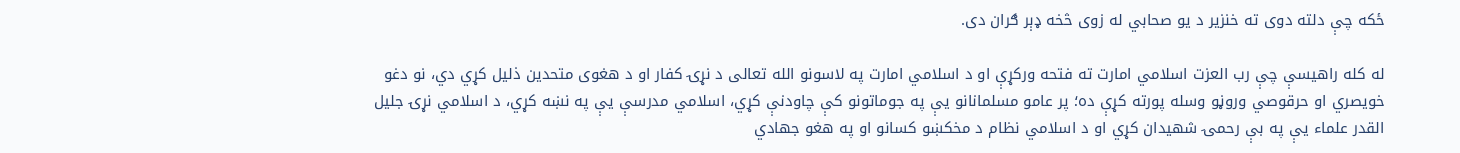ځکه چې دلته دوی ته خنزیر د یو صحابي له زوی څخه ډېر ګران دی.

له کله راهیسې چې رب العزت اسلامي امارت ته فتحه ورکړې او د اسلامي امارت په لاسونو الله تعالی د نړۍ کفار او د هغوی متحدین ذلیل کړي دي، نو دغو خویصري او حرقوصي وروڼو وسله پورته کړې ده؛ پر عامو مسلمانانو یې په جوماتونو کې چاودنې کړي، اسلامي مدرسې یې په نښه کړي، د اسلامي نړۍ جلیل القدر علماء یې په بې رحمۍ شهیدان کړي او د اسلامي نظام د مخکښو کسانو او په هغو جهادي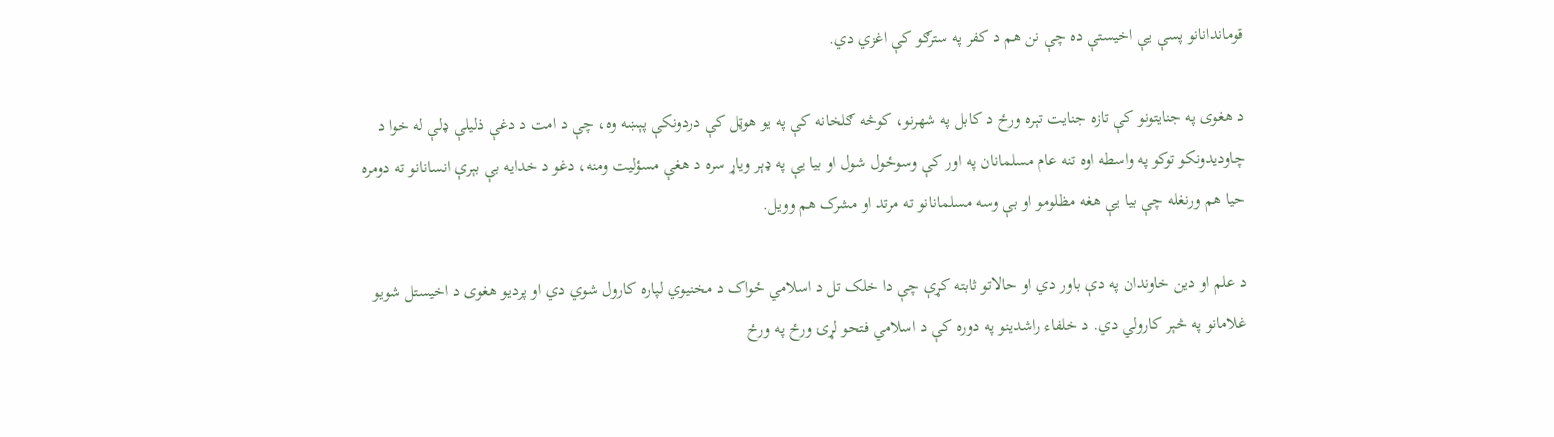قوماندانانو پسې یې اخیستې ده چې نن هم د کفر په سترګو کې اغزي دي.

د هغوی په جنایتونو کې تازه جنایت تېره ورځ د کابل په شهرنو، کوڅه ګلخانه کې په یو هوټل کې دردونکې پېښه وه، چې د امت د دغې ذلیلې ډلې له خوا د چاودیدونکو توکو په واسطه اوه تنه عام مسلمانان په اور کې وسوځول شول او بیا یې په ډېر ویاړ سره د هغې مسؤلیت ومنه، دغو د خدایه بې بېرې انسانانو ته دومره حیا هم ورنغله چې بیا یې هغه مظلومو او بې وسه مسلمانانو ته مرتد او مشرک هم وویل.

د علم او دین خاوندان په دې باور دي او حالاتو ثابته کړې چې دا خلک تل د اسلامي ځواک د مخنیوي لپاره کارول شوي دي او پردیو هغوی د اخیستل شویو غلامانو په څېر کارولي دي. د خلفاء راشدینو په دوره کې د اسلامي فتحو لړۍ ورځ په ورځ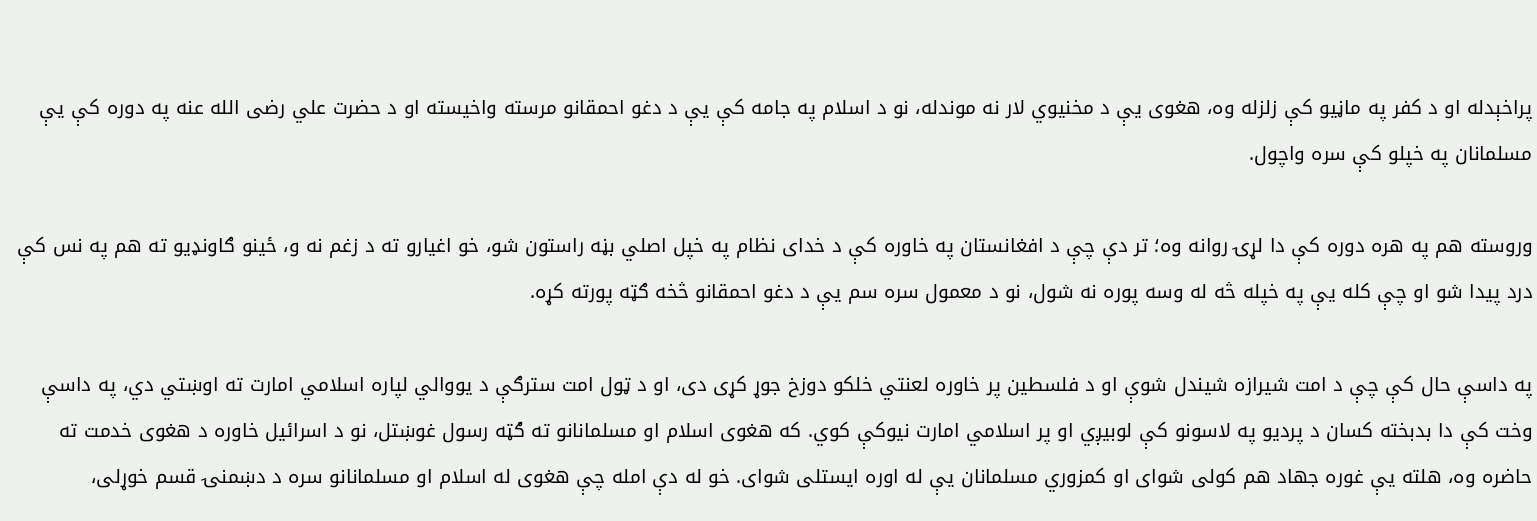پراخېدله او د کفر په ماڼیو کې زلزله وه، هغوی یې د مخنیوي لار نه موندله، نو د اسلام په جامه کې یې د دغو احمقانو مرسته واخیسته او د حضرت علي رضی الله عنه په دوره کې یې مسلمانان په خپلو کې سره واچول.

وروسته هم په هره دوره کې دا لړۍ روانه وه؛ تر دې چې د افغانستان په خاوره کې د خدای نظام په خپل اصلي بڼه راستون شو، خو اغیارو ته د زغم نه و، ځینو ګاونډیو ته هم په نس کې درد پیدا شو او چې کله یې په خپله څه له وسه پوره نه شول، نو د معمول سره سم یې د دغو احمقانو څخه ګټه پورته کړه.

په داسې حال کې چې د امت شیرازه شیندل شوې او د فلسطین پر خاوره لعنتي خلکو دوزخ جوړ کړی دی، او د ټول امت سترګې د یووالي لپاره اسلامي امارت ته اوښتي دي، په داسې وخت کې دا بدبخته کسان د پردیو په لاسونو کې لوبیږي او پر اسلامي امارت نیوکې کوي. که هغوی اسلام او مسلمانانو ته ګټه رسول غوښتل، نو د اسرائیل خاوره د هغوی خدمت ته حاضره وه، هلته یې غوره جهاد هم کولی شوای او کمزوري مسلمانان یې له اوره ایستلی شوای. خو له دې امله چې هغوی له اسلام او مسلمانانو سره د دښمنۍ قسم خوړلی،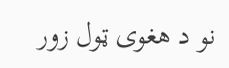نو د هغوی ټول زور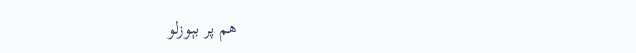هم پر بېوزلو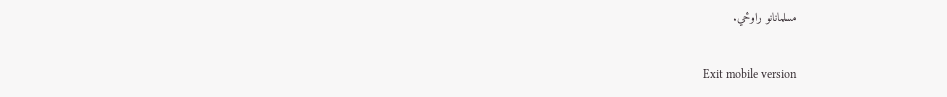مسلمانانو راوځي.

Exit mobile version